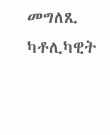መግለጺ ካቶሊካዊት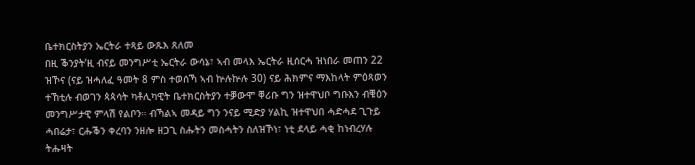ቤተክርስትያን ኤርትራ ተጻይ ውጹእ ጸለመ
በዚ ቕንያት’ዚ ብናይ መንግሥቲ ኤርትራ ውሳኔ፣ ኣብ መላእ ኤርትራ ዚሰርሓ ዝነበራ መጠን 22 ዝኾና (ናይ ዝሓለፈ ዓመት 8 ምስ ተወሰኻ ኣብ ኵሉኵሉ 30) ናይ ሕክምና ማእከላት ምዕጻወን ተኸቲሉ ብወገን ጳጳሳት ካቶሊካዊት ቤተክርስትያን ተቓውሞ ቐሪቡ ግን ዝተዋህቦ ግቡእን ብቑዕን መንግሥታዊ ምላሽ የልቦን። ብኻልኣ መዳይ ግን ንናይ ሚድያ ሃልኪ ዝተዋህበ ሓድሓደ ጊጉይ ሓበሬታ፣ ርሑቕን ቀረባን ንዘሎ ዘጋጊ ስሑትን መስሓትን ስለዝኾነ፣ ነቲ ደላይ ሓቂ ከነብረሃሉ ትሑዛት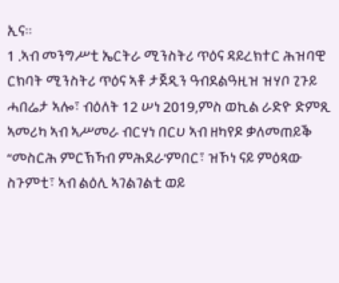ኢና።
1 .ኣብ መንግሥቲ ኤርትራ ሚንስትሪ ጥዕና ዳይረክተር ሕዝባዊ ርክባት ሚንስትሪ ጥዕና ኣቶ ታጀዲን ዓብደልዓዚዝ ዝሃቦ ጊጉይ ሓበሬታ ኣሎ፣ ብዕለት 12 ሠነ 2019,ምስ ወኪል ራድዮ ድምጺ ኣመሪካ ኣብ ኣሥመራ ብርሃነ በርሀ ኣብ ዘካየዶ ቃለመጠይቕ “መስርሕ ምርኽኻብ ምሕደራ’ምበር፣ ዝኾነ ናይ ምዕጻው ስጉምቲ፣ ኣብ ልዕሊ ኣገልገልቲ ወይ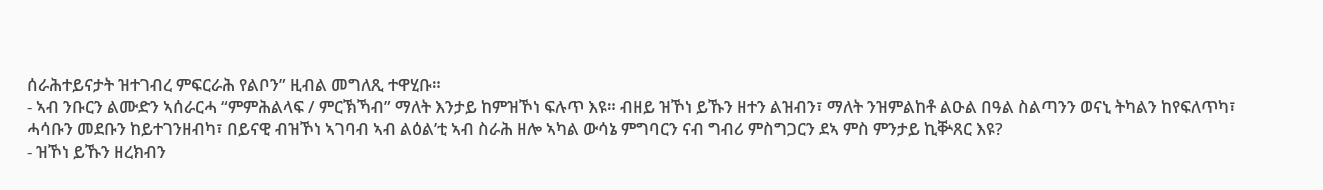ሰራሕተይናታት ዝተገብረ ምፍርራሕ የልቦን” ዚብል መግለጺ ተዋሂቡ።
- ኣብ ንቡርን ልሙድን ኣሰራርሓ “ምምሕልላፍ / ምርኽኻብ” ማለት እንታይ ከምዝኾነ ፍሉጥ እዩ። ብዘይ ዝኾነ ይኹን ዘተን ልዝብን፣ ማለት ንዝምልከቶ ልዑል በዓል ስልጣንን ወናኒ ትካልን ከየፍለጥካ፣ ሓሳቡን መደቡን ከይተገንዘብካ፣ በይናዊ ብዝኾነ ኣገባብ ኣብ ልዕል’ቲ ኣብ ስራሕ ዘሎ ኣካል ውሳኔ ምግባርን ናብ ግብሪ ምስግጋርን ደኣ ምስ ምንታይ ኪቝጸር እዩ?
- ዝኾነ ይኹን ዘረክብን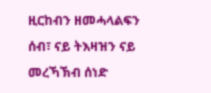ዚርከብን ዘመሓላልፍን ሰብ፣ ናይ ትእዛዝን ናይ መረኻኽብ ሰነድ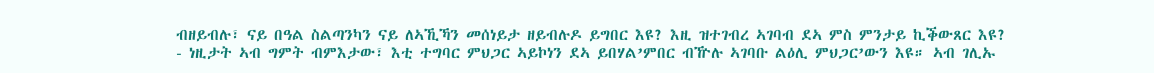ብዘይብሉ፣ ናይ በዓል ስልጣንካን ናይ ለኣኺኻን መሰነይታ ዘይብሉዶ ይግበር እዩ? እዚ ዝተገብረ ኣገባብ ደኣ ምስ ምንታይ ኪቕውጸር እዩ?
- ነዚታት ኣብ ግምት ብምእታው፣ እቲ ተግባር ምህጋር ኣይኮነን ደኣ ይበሃል’ምበር ብዅሉ ኣገባቡ ልዕሊ ምህጋር’ውን እዩ። ኣብ ገሊኡ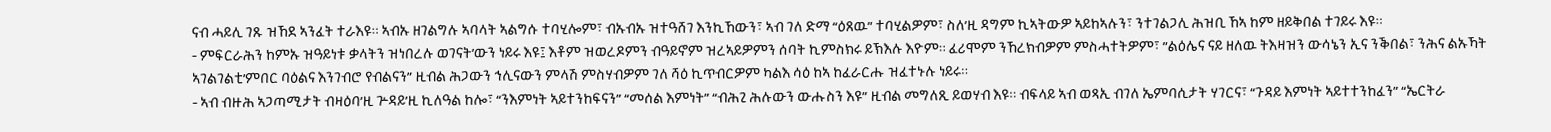ናብ ሓይሊ ገጹ ዝኸደ ኣንፈት ተራእዩ። ኣብኡ ዘገልግሉ ኣባላት ኣልግሱ ተባሂሎም፣ ብኡብኡ ዝተዓሸገ እንኪኸውን፣ ኣብ ገለ ድማ “ዕጸዉ” ተባሂልዎም፣ ስለ’ዚ ዳግም ኪኣትውዎ ኣይከኣሉን፣ ንተገልጋሊ ሕዝቢ ኸኣ ከም ዘይቅበል ተገይሩ እዩ።
- ምፍርራሕን ከምኡ ዝዓይነቱ ቃላትን ዝነበረሉ ወገናት’ውን ነይሩ እዩ፤ እቶም ዝወረዶምን ብዓይኖም ዝረኣይዎምን ሰባት ኪምስክሩ ይኽእሉ እዮም። ፈሪሞም ንኸረክብዎም ምስሓተትዎም፣ ”ልዕሌና ናይ ዘለዉ ትእዛዝን ውሳኔን ኢና ንቕበል፣ ንሕና ልኡኻት ኣገልገልቲ’ምበር ባዕልና እንገብሮ የብልናን” ዚብል ሕጋውን ኅሊናውን ምላሽ ምስሃብዎም ገለ ሻዕ ኪጥብርዎም ካልእ ሳዕ ከኣ ከፈራርሑ ዝፈተኑሉ ነይሩ።
- ኣብ ብዙሕ ኣጋጣሚታት ብዛዕባ’ዚ ጕዳይ’ዚ ኪለዓል ከሎ፣ “ንእምነት ኣይተንከፍናን” “መሰል እምነት” “ብሕጊ ሕሉውን ውሑስን እዩ” ዚብል መግለጺ ይወሃብ እዩ። ብፍላይ ኣብ ወጻኢ ብገለ ኤምባሲታት ሃገርና፣ “ጉዳይ እምነት ኣይተተንከፈን” “ኤርትራ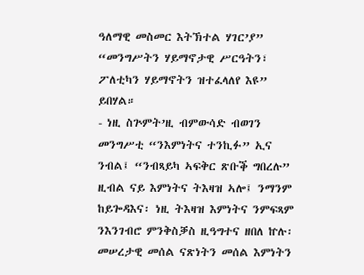ዓለማዊ መስመር እትኽተል ሃገር’ያ” “መንግሥትን ሃይማኖታዊ ሥርዓትን፣ ፖለቲካን ሃይማኖትን ዝተፈላለየ እዩ” ይበሃል።
- ነዚ ስጕምት’ዚ ብምውሳድ ብወገን መንግሥቲ “ንእምነትና ተንኪፉ” ኢና ንብል፤ “ንብጻይካ ኣፍቅር ጽቡቕ ግበረሉ” ዚብል ናይ እምነትና ትእዛዝ ኣሎ፤ ንማንም ከይጐዳእና፡ ነዚ ትእዛዝ እምነትና ንምፍጻም ንእንገብሮ ምንቅስቓስ ዚዓግተና ዘበለ ኵሉ፡ መሠረታዊ መሰል ናጽነትን መሰል እምነትን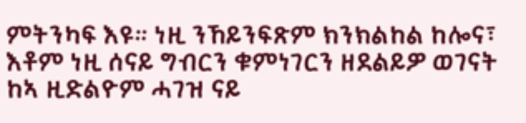ምትንካፍ እዩ። ነዚ ንኸይንፍጽም ክንክልከል ከሎና፣ እቶም ነዚ ሰናይ ግብርን ቁምነገርን ዘደልይዎ ወገናት ከኣ ዚድልዮም ሓገዝ ናይ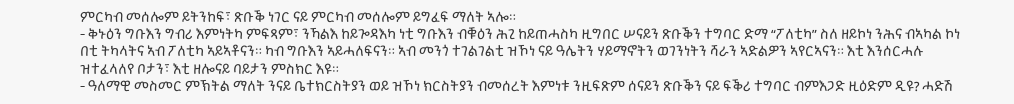ምርካብ መሰሎም ይትንከፍ፣ ጽቡቕ ነገር ናይ ምርካብ መሰሎም ይግፈፍ ማለት ኣሎ።
- ቅኑዕን ግቡእን ግብሪ እምነትካ ምፍጻም፣ ንኻልእ ከይጐዳእካ ነቲ ግቡእን ብቑዕን ሕጊ ከይጠሓስካ ዚግበር ሠናይን ጽቡቕን ተግባር ድማ “ፖለቲካ” ስለ ዘይኮነ ንሕና ብኣካል ኮነ በቲ ትካላትና ኣብ ፖለቲካ ኣይኣቶናን። ካብ ግቡእን ኣይሓለፍናን። ኣብ መንጎ ተገልገልቲ ዝኾነ ናይ ዓሌትን ሃይማኖትን ወገንነትን ሻራን ኣድልዎን ኣየርኣናን። እቲ እንሰርሓሉ ዝተፈላለየ ቦታን፣ እቲ ዘሎናይ ባይታን ምስክር እዩ።
- ዓለማዊ መስመር ምኽትል ማለት ንናይ ቤተክርስትያን ወይ ዝኾነ ክርስትያን ብመሰረት እምነቱ ንዚፍጽም ሰናይን ጽቡቕን ናይ ፍቕሪ ተግባር ብምእጋድ ዚዕድም ዲዩ? ሓድሽ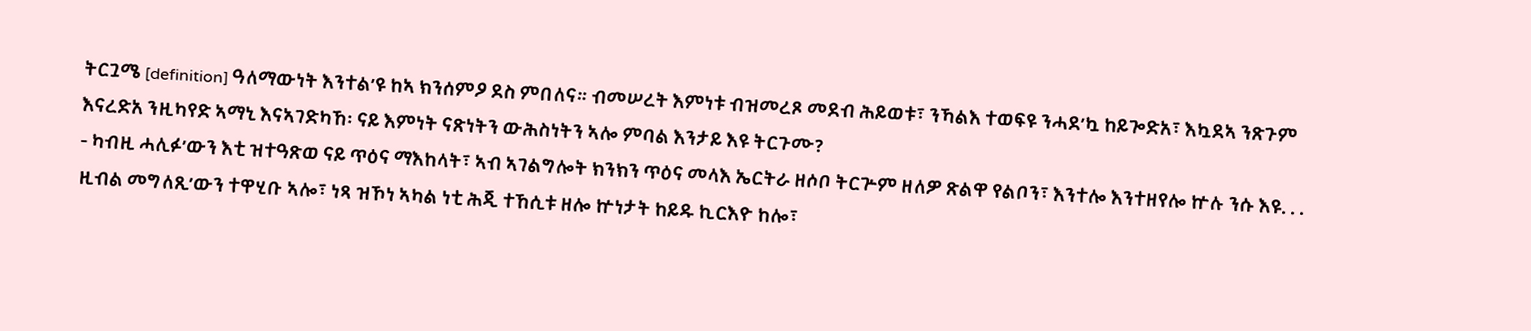ትርጓሜ [definition] ዓለማውነት እንተል’ዩ ከኣ ክንሰምዖ ደስ ምበለና። ብመሠረት እምነቱ ብዝመረጾ መደብ ሕይወቱ፣ ንኻልእ ተወፍዩ ንሓደ’ኳ ከይጐድአ፣ እኳደኣ ንጽጉም እናረድአ ንዚካየድ ኣማኒ እናኣገድካኸ፡ ናይ እምነት ናጽነትን ውሕስነትን ኣሎ ምባል እንታይ እዩ ትርጉሙ?
- ካብዚ ሓሊፉ’ውን እቲ ዝተዓጽወ ናይ ጥዕና ማእከላት፣ ኣብ ኣገልግሎት ክንክን ጥዕና መላእ ኤርትራ ዘሶቦ ትርጕም ዘለዎ ጽልዋ የልቦን፣ እንተሎ እንተዘየሎ ኵሉ ንሱ እዩ. . . ዚብል መግለጺ’ውን ተዋሂቡ ኣሎ፣ ነጻ ዝኾነ ኣካል ነቲ ሕጂ ተኸሲቱ ዘሎ ኵነታት ከይዱ ኪርእዮ ከሎ፣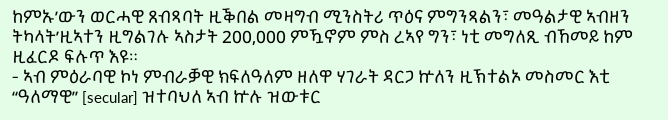ከምኡ’ውን ወርሓዊ ጸብጻባት ዚቕበል መዛግብ ሚንስትሪ ጥዕና ምግንጻልን፣ መዓልታዊ ኣብዘን ትካላት’ዚኣተን ዚግልገሉ ኣስታት 200,000 ምዃኖም ምስ ረኣየ ግን፣ ነቲ መግለጺ ብኸመይ ከም ዚፈርዶ ፍሉጥ እዩ።
- ኣብ ምዕራባዊ ኮነ ምብራቓዊ ክፍለዓለም ዘለዋ ሃገራት ዳርጋ ኵለን ዚኽተልኦ መስመር እቲ “ዓለማዊ” [secular] ዝተባህለ ኣብ ኵሉ ዝውቱር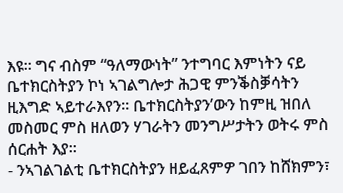እዩ። ግና ብስም “ዓለማውነት” ንተግባር እምነትን ናይ ቤተክርስትያን ኮነ ኣገልግሎታ ሕጋዊ ምንቕስቓሳትን ዚእግድ ኣይተራእየን። ቤተክርስትያን’ውን ከምዚ ዝበለ መስመር ምስ ዘለወን ሃገራትን መንግሥታትን ወትሩ ምስ ሰርሐት እያ።
- ንኣገልገልቲ ቤተክርስትያን ዘይፈጸምዎ ገበን ከሸክምን፣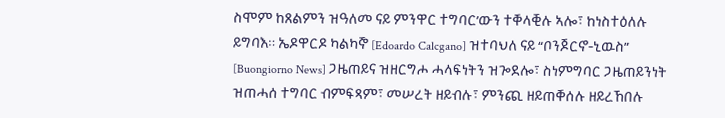ስሞም ከጸልምን ዝዓለመ ናይ ምንዋር ተግባር’ውን ተቐላቒሉ ኣሎ፣ ከነስተዕለሉ ይግባእ። ኤዶዋርዶ ካልካኞ [Edoardo Calcgano] ዝተባህለ ናይ “ቦንጆርኖ-ኒዉስ” [Buongiorno News] ጋዜጠይና ዝዘርግሖ ሓላፍነትን ዝጐደሎ፣ ስነምግባር ጋዜጠይንነት ዝጠሓሰ ተግባር ብምፍጻም፣ መሠረት ዘይብሉ፣ ምንጪ ዘይጠቐሰሉ ዘይረኸበሉ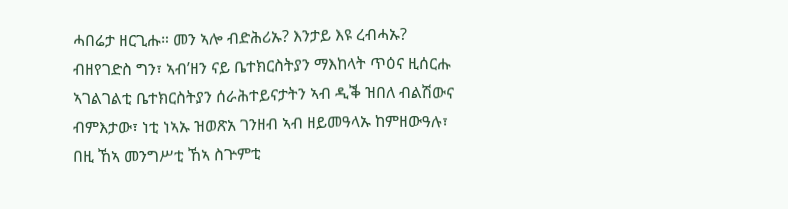ሓበሬታ ዘርጊሑ። መን ኣሎ ብድሕሪኡ? እንታይ እዩ ረብሓኡ? ብዘየገድስ ግን፣ ኣብ’ዘን ናይ ቤተክርስትያን ማእከላት ጥዕና ዚሰርሑ ኣገልገልቲ ቤተክርስትያን ሰራሕተይናታትን ኣብ ዲቕ ዝበለ ብልሽውና ብምእታው፣ ነቲ ነኣኡ ዝወጽአ ገንዘብ ኣብ ዘይመዓላኡ ከምዘውዓሉ፣ በዚ ኸኣ መንግሥቲ ኸኣ ስጕምቲ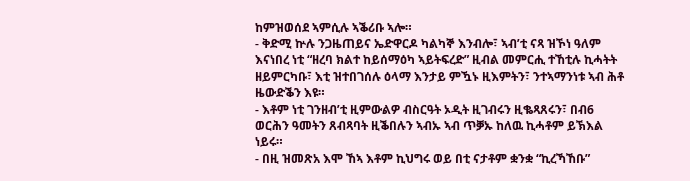ከምዝወሰደ ኣምሲሉ ኣቕሪቡ ኣሎ።
- ቅድሚ ኵሉ ንጋዜጠይና ኤድዋርዶ ካልካኞ እንብሎ፣ ኣብ’ቲ ናጻ ዝኾነ ዓለም እናነበረ ነቲ “ዘረባ ክልተ ከይሰማዕካ ኣይትፍረድ” ዚብል መምርሒ ተኸቲሉ ኪሓትት ዘይምርካቡ፣ እቲ ዝተበገሰሉ ዕላማ እንታይ ምዃኑ ዚእምትን፣ ንተኣማንነቱ ኣብ ሕቶ ዜውድቕን እዩ።
- እቶም ነቲ ገንዘብ’ቲ ዚምውልዎ ብስርዓት ኦዲት ዚገብሩን ዚቈጻጸሩን፣ በብ6 ወርሕን ዓመትን ጸብጻባት ዚቕበሉን ኣብኡ ኣብ ጥቓኡ ከለዉ ኪሓቶም ይኽእል ነይሩ።
- በዚ ዝመጽአ እሞ ኸኣ እቶም ኪህግሩ ወይ በቲ ናታቶም ቋንቋ “ኪረኻኸቡ”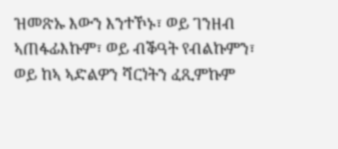ዝመጽኡ እውን እንተኾኑ፣ ወይ ገንዘብ ኣጠፋፊእኩም፣ ወይ ብቕዓት የብልኩምን፣ ወይ ከኣ ኣድልዎን ሻርነትን ፈጺምኩም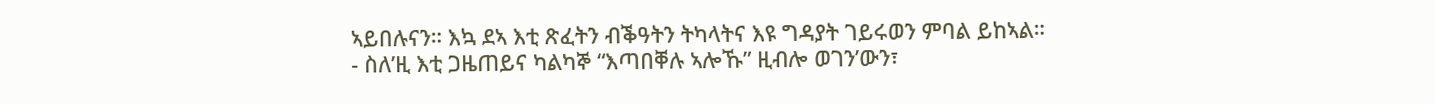ኣይበሉናን። እኳ ደኣ እቲ ጽፈትን ብቕዓትን ትካላትና እዩ ግዳያት ገይሩወን ምባል ይከኣል።
- ስለ’ዚ እቲ ጋዜጠይና ካልካኞ “እጣበቐሉ ኣሎኹ” ዚብሎ ወገን’ውን፣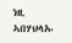ነዚ ኣበሃህላኡ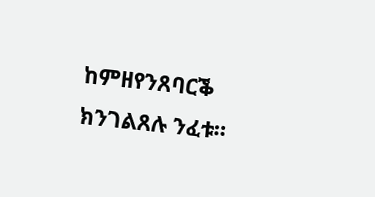ከምዘየንጸባርቕ ክንገልጸሉ ንፈቱ።